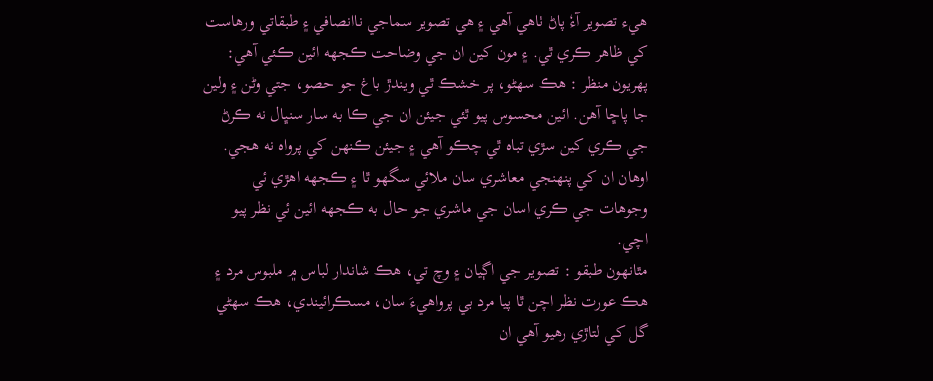هيء تصوير آءٗ پاڻ ٺاهي آهي ۽ هي تصوير سماجي ناانصافي ۽ طبقاتي ورهاست کي ظاهر ڪري ٿي. ۽ مون کين ان جي وضاحت ڪجهه ائين ڪئي آهي:
پهريون منظر : هڪ سهڻو، پر خشڪ ٿي ويندڙ باغ جو حصو، جتي وڻن ۽ ولين جا پاڇا آهن. ائين محسوس پيو ٿئي جيئن ان جي ڪا به سار سنڀال نه ڪرڻ جي ڪري کين سڙي تباه ٿي چڪو آهي ۽ جيئن ڪنهن کي پرواه نه هجي. اوهان ان کي پنهنجي معاشري سان ملائي سگهو ٿا ۽ ڪجهه اهڙي ئي وجوهات جي ڪري اسان جي ماشري جو حال به ڪجهه ائين ئي نظر پيو اچي.
مٿانهون طبقو : تصوير جي اڳيان ۽ وچ تي، هڪ شاندار لباس ۾ ملبوس مرد ۽ هڪ عورت نظر اچن ٿا پيا مرد بي پرواهيءَ سان، مسڪرائيندي، هڪ سهڻي گل کي لتاڙي رهيو آهي ان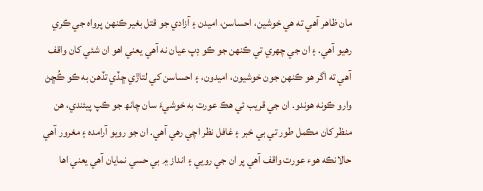مان ظاهر آهي ته هي خوشين، احساسن، اميدن ۽ آزادي جو قتل بغير ڪنهن پرواه جي ڪري رهيو آهي. ۽ ان جي چهري تي ڪنهن جو ڪو ڊپ عيان نه آهي يعني اهو ان شئي کان واقف آهي ته اگر هو ڪنهن جون خوشيون، اميدون، ۽ احساسن کي لتاڙي ڇڏي تڏهن به ڪو ڪُڇڻ وارو ڪونه هوندو. ان جي قريب ئي هڪ عورت به خوشيءَ سان چانھ جو ڪپ پيئندي، هن منظر کان مڪمل طور تي بي خبر ۽ غافل نظر اچي رهي آهي. ان جو رويو آرامده ۽ مغرور آهي حالانڪه هوء عورت واقف آهي پر ان جي رويي ۽ انداز ۾ بي حسي نمايان آهي يعني اها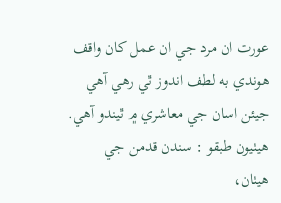عورت ان مرد جي ان عمل کان واقف هوندي به لطف اندوز ٿي رهي آهي جيئن اسان جي معاشري ۾ ٿيندو آهي.
هيٺيون طبقو : سندن قدمن جي هيٺان،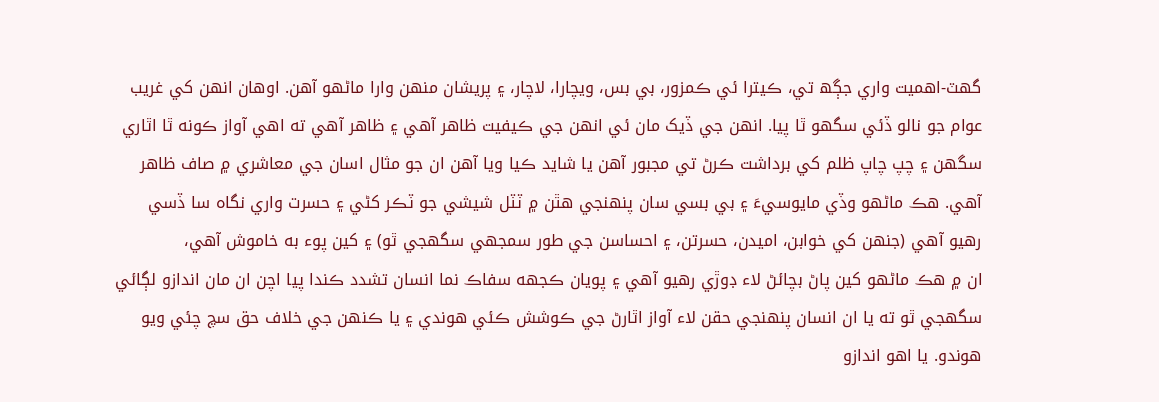گهٽ-اهميت واري جڳھ تي، ڪيترا ئي ڪمزور، بي بس، ويچارا، لاچار، ۽ پريشان منهن وارا ماڻهو آهن. اوهان انهن کي غريب عوام جو نالو ڏئي سگهو ٿا پيا. انهن جي ڏيک مان ئي انهن جي ڪيفيت ظاهر آهي ۽ ظاهر آهي ته اهي آواز ڪونه ٿا اٿاري سگهن ۽ چپ چاپ ظلم کي برداشت ڪرڻ تي مجبور آهن يا شايد ڪيا ويا آهن ان جو مثال اسان جي معاشري ۾ صاف ظاهر آهي. هڪ ماڻهو وڏي مايوسيءَ ۽ بي بسي سان پنهنجي هٿن ۾ ٽٽل شيشي جو ٽڪر کڻي ۽ حسرت واري نگاه سا ڏسي رهيو آهي (جنهن کي خوابن، اميدن، حسرتن، ۽ احساسن جي طور سمجهي سگهجي ٿو) ۽ کين پوء به خاموش آهي،
ان ۾ هڪ ماڻهو کين پاڻ بچائڻ لاء ڊوڙي رهيو آهي ۽ پويان ڪجهه سفاڪ نما انسان تشدد ڪندا پيا اچن ان مان اندازو لڳائي سگهجي ٿو ته يا ان انسان پنهنجي حقن لاء آواز اٿارڻ جي ڪوشش ڪئي هوندي ۽ يا ڪنهن جي خلاف حق سچ چئي ويو هوندو. يا اهو اندازو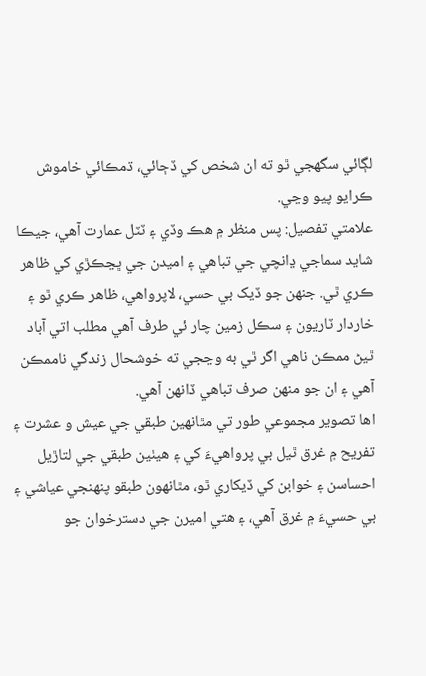لڳائي سگهجي ٿو ته ان شخص کي ڏڄائي، ڌمڪائي خاموش ڪرايو پيو وڃي.
علامتي تفصيل: پس منظر ۾ هڪ وڏي ۽ ٽٽل عمارت آهي، جيڪا شايد سماجي ڍانچي جي تباهي ۽ اميدن جي ڀڃڪڙي کي ظاهر ڪري ٿي. جنهن جو ڏيک بي حسي، لاپرواهي، ظاهر ڪري ٿو ۽ خاردار ٽاريون ۽ سڪل زمين چار ئي طرف آهي مطلب اتي آباد ٿيڻ ممڪن ناهي اگر ٿي به وڃجي ته خوشحال زندگي ناممڪن آهي ۽ ان جو منهن صرف تباهي ڏانهن آهي.
اها تصوير مجموعي طور تي مٿانهين طبقي جي عيش و عشرت ۽ تفريح ۾ غرق ٿيل بي پرواهيءَ کي ۽ هيٺين طبقي جي لتاڙيل احساسن ۽ خوابن کي ڏيکاري ٿو، مٿانهون طبقو پنهنجي عياشي ۽ بي حسيءَ ۾ غرق آهي، ۽ هتي اميرن جي دسترخوان جو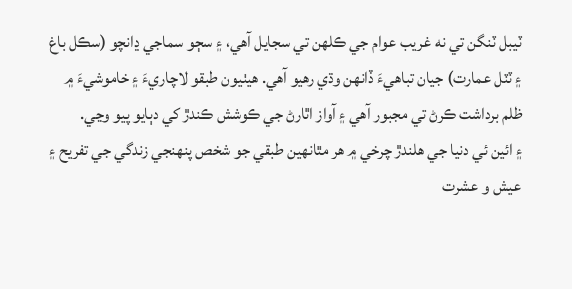ٽيبل ٽنگن تي نه غريب عوام جي ڪلهن تي سجايل آهي، ۽ سڄو سماجي ڍانچو (سڪل باغ ۽ ٽٽل عمارت) جيان تباهيءَ ڏانهن وڌي رهيو آهي. هيٺيون طبقو لاچاريءَ ۽ خاموشيءَ ۾ ظلم برداشت ڪرڻ تي مجبور آهي ۽ آواز اٿارڻ جي ڪوشش ڪندڙ کي دٻايو پيو وڃي.
۽ ائين ئي دنيا جي هلندڙ چرخي ۾ هر مٿانهين طبقي جو شخص پنهنجي زندگي جي تفريح ۽ عيش و عشرت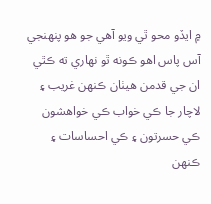۾ ايڏو محو ٿي ويو آهي جو هو پنهنجي آس پاس اهو ڪونه ٿو نهاري ته ڪٿي ان جي قدمن هيٺان ڪنهن غريب ۽ لاچار جا ڪي خواب ڪي خواهشون ڪي حسرتون ۽ ڪي احساسات ۽ ڪنهن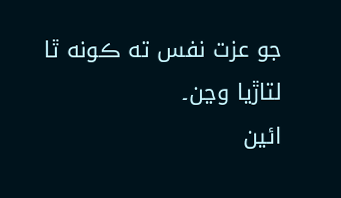جو عزت نفس ته ڪونه ٿا لتاڙيا وڃن۔
ائين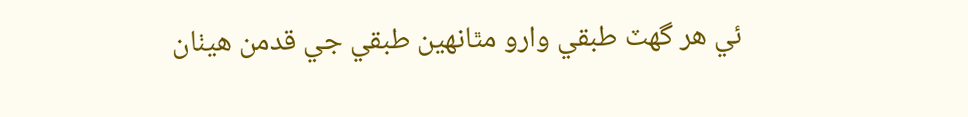ئي هر گهٽ طبقي وارو مٿانهين طبقي جي قدمن هيٺان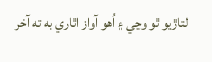لتاڙيو ٿو وڃي ۽ اُھو آواز اٿاري به ته آخر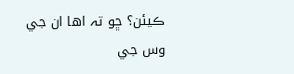ڪيئن؟ ڇو تہ اها ان جي وس جي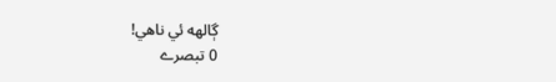ڳالهه ئي ناھي!
0 تبصرے